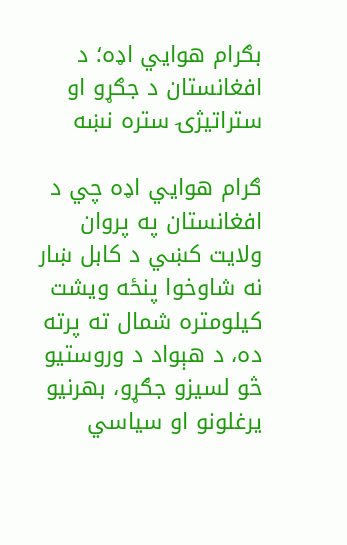بګرام هوايي اډه؛ د افغانستان د جګړو او ستراتيژۍ ستره نښه

ګرام هوايي اډه چي د افغانستان په پروان ولايت کښي د کابل ښار نه شاوخوا پنځه ويشت کيلومتره شمال ته پرته ده، د هېواد د وروستيو څو لسيزو جګړو، بهرنيو يرغلونو او سياسي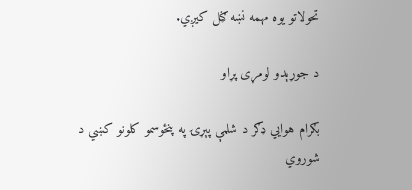تحولاتو يوه مهمه نښه ګڼل کيږي.

د جوړېدو لومړی پړاو

بګرام هوايي ډګر د شلمې پېړۍ په پنځوسمو کلونو کښي د شوروي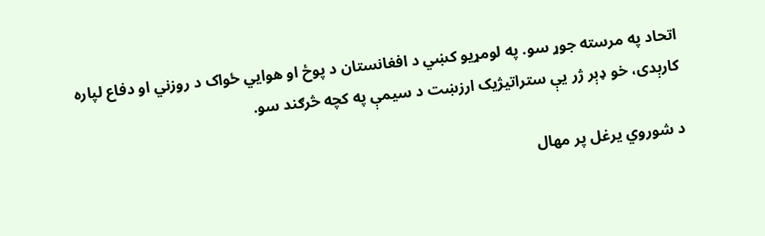اتحاد په مرسته جوړ سو. په لومړيو کښي د افغانستان د پوځ او هوايي ځواک د روزني او دفاع لپاره کارېدی، خو ډېر ژر يې ستراتيژيک ارزښت د سيمې په کچه څرګند سو.

د شوروي يرغل پر مهال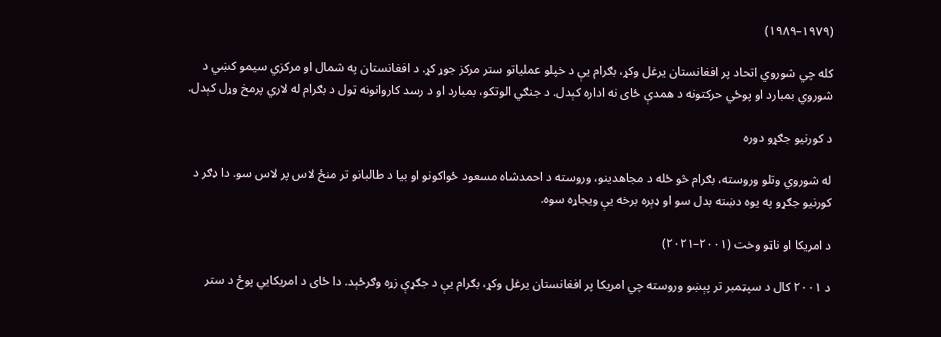(۱۹۷۹–۱۹۸۹)

کله چي شوروي اتحاد پر افغانستان يرغل وکړ، بګرام يې د خپلو عملياتو ستر مرکز جوړ کړ. د افغانستان په شمال او مرکزي سيمو کښي د شوروي بمبارد او پوځي حرکتونه د همدې ځای نه اداره کېدل. د جنګي الوتکو، بمبارد او د رسد کاروانونه ټول د بګرام له لاري پرمخ وړل کېدل.

د کورنيو جګړو دوره

له شوروي وتلو وروسته، بګرام څو ځله د مجاهدينو، وروسته د احمدشاه مسعود ځواکونو او بيا د طالبانو تر منځ لاس پر لاس سو. دا ډګر د کورنيو جګړو په يوه دښته بدل سو او ډېره برخه يې ويجاړه سوه.

د امريکا او ناټو وخت (۲۰۰۱–۲۰۲۱)

د ۲۰۰۱ کال د سپټمبر تر پېښو وروسته چي امريکا پر افغانستان يرغل وکړ، بګرام يې د جګړې زړه وګرځېد. دا ځای د امريکايي پوځ د ستر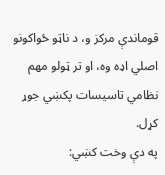قوماندې مرکز و، د ناټو ځواکونو اصلي اډه وه، او تر ټولو مهم نظامي تاسيسات پکښي جوړ کړل.
په دې وخت کښي: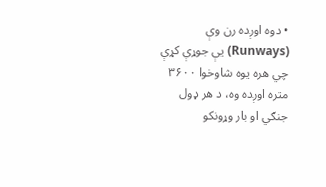• دوه اوږده رن وې (Runways) يې جوړې کړې چي هره يوه شاوخوا ۳۶۰۰ متره اوږده وه، د هر ډول جنګي او بار وړونکو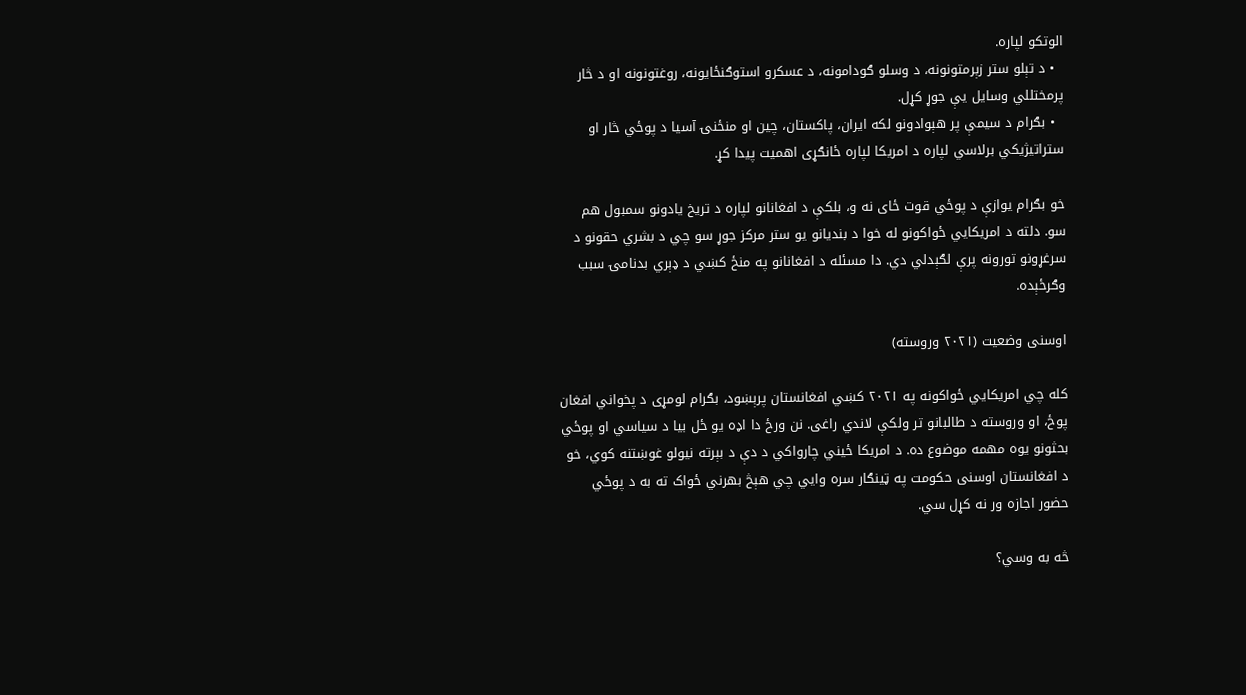الوتکو لپاره.
  • د تېلو ستر زېرمتونونه، د وسلو ګودامونه، د عسکرو استوګنځايونه، روغتونونه او د څار پرمختللي وسايل يې جوړ کړل.
  • بګرام د سيمې پر هېوادونو لکه ايران، پاکستان، چين او منځنۍ آسيا د پوځي څار او ستراتيژيکي برلاسي لپاره د امريکا لپاره ځانګړی اهميت پيدا کړ.

خو بګرام يوازې د پوځي قوت ځای نه و، بلکې د افغانانو لپاره د تريخ يادونو سمبول هم سو. دلته د امريکايي ځواکونو له خوا د بندیانو يو ستر مرکز جوړ سو چي د بشري حقونو د سرغړونو تورونه پرې لګېدلي دي. دا مسئله د افغانانو په منځ کښي د ډېري بدنامۍ سبب وګرځېده.

اوسنی وضعيت (۲۰۲۱ وروسته)

کله چي امريکايي ځواکونه په ۲۰۲۱ کښي افغانستان پرېښود، بګرام لومړی د پخواني افغان پوځ، او وروسته د طالبانو تر ولکې لاندي راغی. نن ورځ دا اډه يو ځل بيا د سياسي او پوځي بحثونو يوه مهمه موضوع ده. د امريکا ځيني چارواکي د دې د بېرته نيولو غوښتنه کوي، خو د افغانستان اوسنی حکومت په ټينګار سره وايي چي هېڅ بهرني ځواک ته به د پوځي حضور اجازه ور نه کړل سي.

څه به وسي؟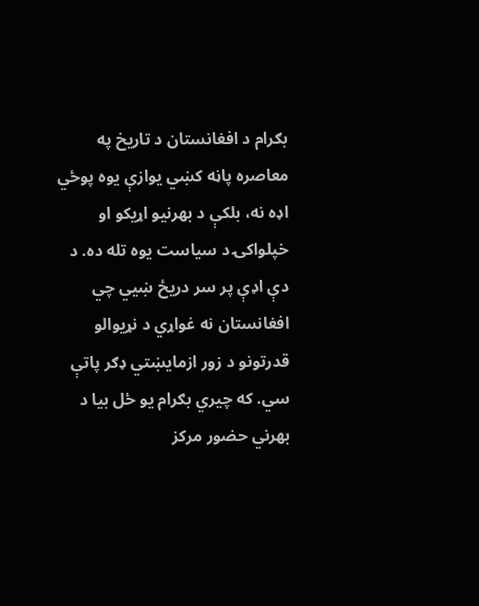بګرام د افغانستان د تاريخ په معاصره پاڼه کښي يوازې يوه پوځي اډه نه، بلکې د بهرنيو اړيکو او خپلواکۍ د سياست يوه تله ده. د دې اډې پر سر دريځ ښيي چي افغانستان نه غواړي د نړيوالو قدرتونو د زور ازمايښتي ډګر پاتې سي. که چيري بګرام يو ځل بيا د بهرني حضور مرکز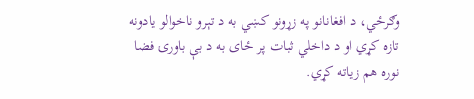وګرځي، د افغانانو په زړونو کښي به د تېرو ناخوالو يادونه تازه کړي او د داخلي ثبات پر ځای به د بې باورۍ فضا نوره هم زياته کړي.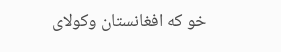خو که افغانستان وکولای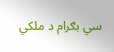سي بګرام د ملکي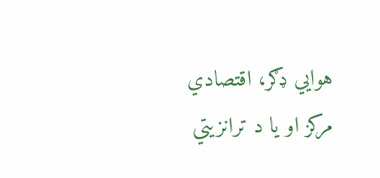هوايي ډګر، اقتصادي مرکز او يا د ترانزيتي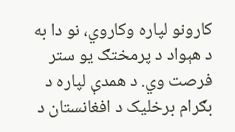کارونو لپاره وکاروي، نو دا به د هېواد د پرمختګ يو ستر فرصت وي. د همدې لپاره د بګرام برخليک د افغانستان د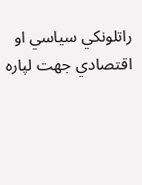راتلونکي سياسي او اقتصادي جهت لپاره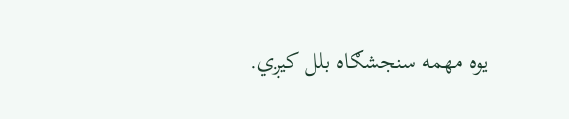يوه مهمه سنجشګاه بلل کيږي.